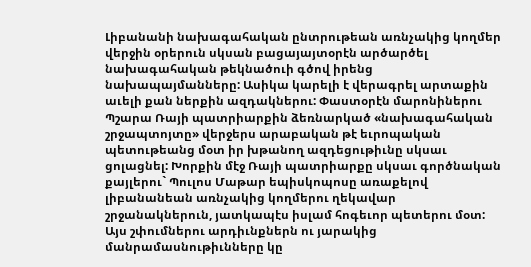Լիբանանի նախագահական ընտրութեան առնչակից կողմեր վերջին օրերուն սկսան բացայայտօրէն արծարծել նախագահական թեկնածուի գծով իրենց նախապայմանները: Ասիկա կարելի է վերագրել արտաքին աւելի քան ներքին ազդակներու: Փաստօրէն մարոնիներու Պշարա Ռայի պատրիարքին ձեռնարկած «նախագահական շրջապտոյտը» վերջերս արաբական թէ եւրոպական պետութեանց մօտ իր խթանող ազդեցութիւնը սկսաւ ցոլացնել: Խորքին մէջ Ռայի պատրիարքը սկսաւ գործնական քայլերու` Պուլոս Մաթար եպիսկոպոսը առաքելով լիբանանեան առնչակից կողմերու ղեկավար շրջանակներուն, յատկապէս իսլամ հոգեւոր պետերու մօտ: Այս շփումներու արդիւնքներն ու յարակից մանրամասնութիւնները կը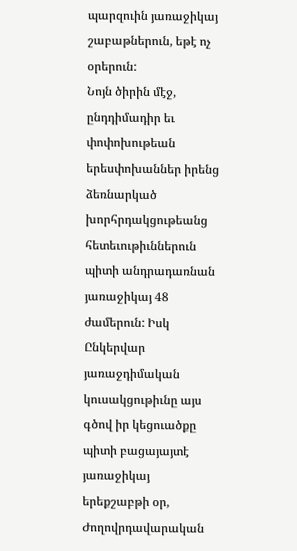պարզուին յառաջիկայ շաբաթներուն, եթէ ոչ օրերուն:
Նոյն ծիրին մէջ, ընդդիմադիր եւ փոփոխութեան երեսփոխաններ իրենց ձեռնարկած խորհրդակցութեանց հետեւութիւններուն պիտի անդրադառնան յառաջիկայ 48 ժամերուն: Իսկ Ընկերվար յառաջդիմական կուսակցութիւնը այս գծով իր կեցուածքը պիտի բացայայտէ յառաջիկայ երեքշաբթի օր, Ժողովրդավարական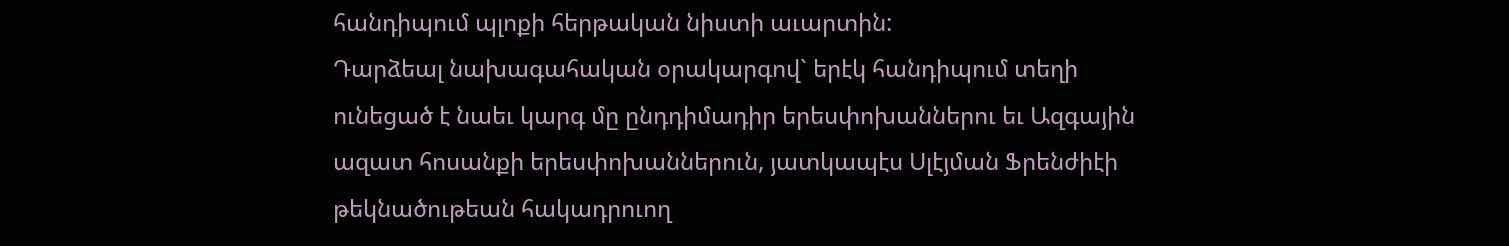հանդիպում պլոքի հերթական նիստի աւարտին:
Դարձեալ նախագահական օրակարգով` երէկ հանդիպում տեղի ունեցած է նաեւ կարգ մը ընդդիմադիր երեսփոխաններու եւ Ազգային ազատ հոսանքի երեսփոխաններուն, յատկապէս Սլէյման Ֆրենժիէի թեկնածութեան հակադրուող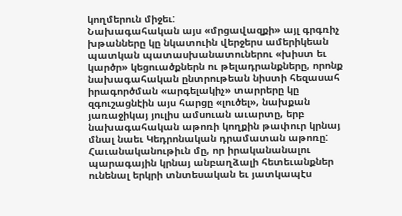կողմերուն միջեւ:
Նախագահական այս «մրցավազքի» այլ գրգռիչ խթանները կը նկատուին վերջերս ամերիկեան պատկան պատասխանատուներու «խիստ եւ կարծր» կեցուածքներն ու թելադրանքները, որոնք նախագահական ընտրութեան նիստի հեզասահ իրագործման «արգելակիչ» տարրերը կը զգուշացնէին այս հարցը «լուծել», նախքան յառաջիկայ յուլիս ամսուան աւարտը, երբ նախագահական աթոռի կողքին թափուր կրնայ մնալ նաեւ Կեդրոնական դրամատան աթոռը: Հաւանականութիւն մը, որ իրականանալու պարագային կրնայ անբաղձալի հետեւանքներ ունենալ երկրի տնտեսական եւ յատկապէս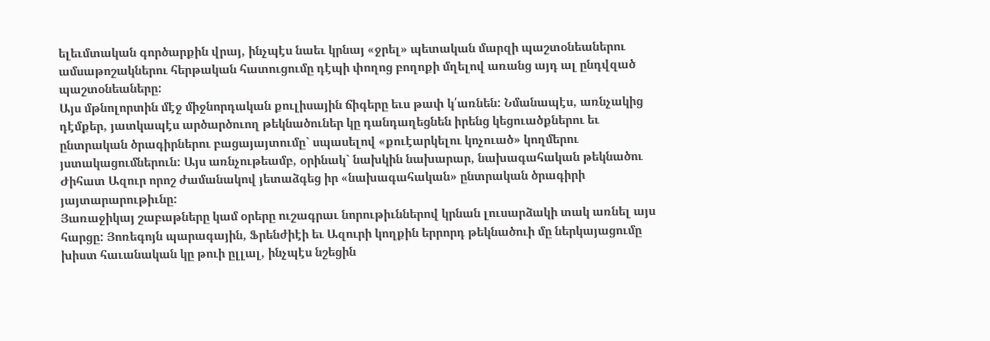ելեւմտական գործարքին վրայ, ինչպէս նաեւ կրնայ «ջրել» պետական մարզի պաշտօնեաներու ամսաթոշակներու հերթական հատուցումը դէպի փողոց բողոքի մղելով առանց այդ ալ ընդվզած պաշտօնեաները:
Այս մթնոլորտին մէջ միջնորդական քուլիսային ճիգերը եւս թափ կ՛առնեն: Նմանապէս, առնչակից դէմքեր, յատկապէս արծարծուող թեկնածուներ կը դանդաղեցնեն իրենց կեցուածքներու եւ ընտրական ծրագիրներու բացայայտումը` սպասելով «քուէարկելու կոչուած» կողմերու յստակացումներուն: Այս առնչութեամբ, օրինակ` նախկին նախարար, նախագահական թեկնածու Ժիհատ Ազուր որոշ ժամանակով յետաձգեց իր «նախագահական» ընտրական ծրագիրի յայտարարութիւնը:
Յառաջիկայ շաբաթները կամ օրերը ուշագրաւ նորութիւններով կրնան լուսարձակի տակ առնել այս հարցը: Յոռեգոյն պարագային, Ֆրենժիէի եւ Ազուրի կողքին երրորդ թեկնածուի մը ներկայացումը խիստ հաւանական կը թուի ըլլալ, ինչպէս նշեցին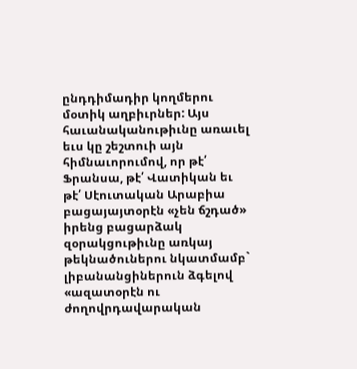ընդդիմադիր կողմերու մօտիկ աղբիւրներ: Այս հաւանականութիւնը առաւել եւս կը շեշտուի այն հիմնաւորումով, որ թէ՛ Ֆրանսա, թէ՛ Վատիկան եւ թէ՛ Սէուտական Արաբիա բացայայտօրէն «չեն ճշդած» իրենց բացարձակ զօրակցութիւնը առկայ թեկնածուներու նկատմամբ` լիբանանցիներուն ձգելով «ազատօրէն ու ժողովրդավարական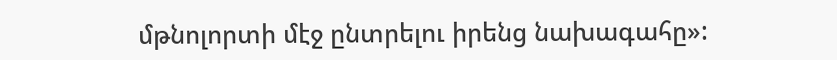մթնոլորտի մէջ ընտրելու իրենց նախագահը»: